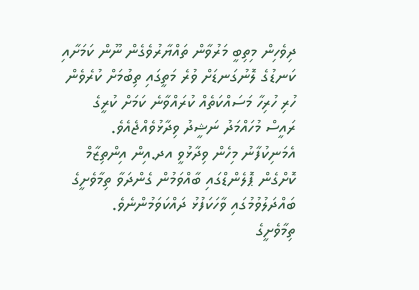ދިވެހިން މިތިބީ މަރުވާން ތައްޔާރުވެގެން ނޫން ކަމަށާއި ކަނޑުގެ ލޮނުގަނޑަށް ވުރެ މަތީގައި ތިބުމަށް ކުރެވެން ހުރި ހުރިހާ މަސައްކަތެއް ކުރައްވާނެ ކަމަށް ކުރީގެ ރައީސް މުހައްމަދު ނަޝީދު ވިދާޅުވެއްޖެއެވެ.
އެމަނިކުފާނު މިހެން ވިދާޅުވީ އދ.އިން އިންތިޒާމް ކޮށްގެން ޕޮލެންޑްގައި ބާއްވަމުން ގެންދަވާ ތިމާވެށީގެ ބައްދަލުވުމުގައި ވާހަކަފުޅު ދައްކަވަމުންނެވެ.
ތިމާވެށީގެ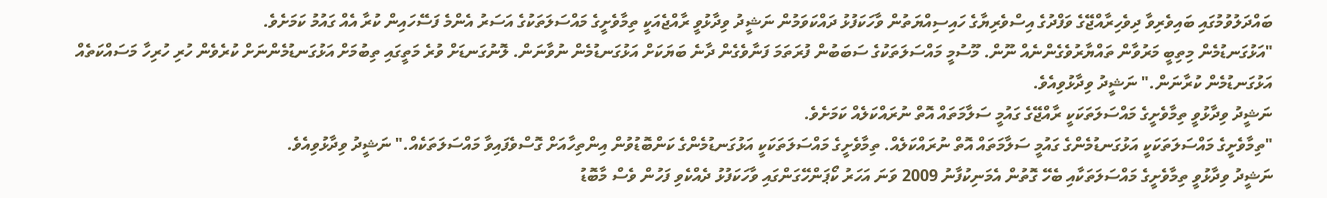ބައްދަލުވުމުގައި ބައިވެރިވާ ދިވެހިރާއްޖޭގެ ވަފްދުގެ އިސްވެރިޔާގެ ހައިސިއްޔަތުން ވާހަކަފުޅު ދައްކަވަމުން ނަޝީދު ވިދާޅުވީ ރާއްޖެއަކީ ތިމާވެށީގެ މައްސަލަތަކުގެ އަސަރު އެންމެ ފަސޭހައިން ކުރާ އެއް ގައުމު ކަމަށެވެ.
"އަޅުގަނޑުމެން މިތިބީ މަރުވާން ތައްޔާރުވެގެންނެއް ނޫން. މޫސުމީ މައްސަލަތަކުގެ ސަބަބުން ފުރަތަމަ ފަނާވެގެން ދާނެ ބަޔަކަށް އަޅުގަނޑުމެން ނުވާނަން. ލޮނުގަނޑަށް ވުރެ މަތީގައި ތިބުމަށް އަޅުގަނޑުމެންނަށް ކުރެވެން ހުރި ހުރިހާ މަސައްކަތެއް އަޅުގަނޑުމެން ކުރާނަން." ނަޝީދު ވިދާޅުވިއެވެ.
ނަޝީދު ވިދާޅުވީ ތިމާވެށީގެ މައްސަލަތަކަކީ ރާއްޖޭގެ ގައުމީ ސަލާމަތައް އޮތް ނުރައްކަލެއް ކަމަށެވެ.
"ތިމާވެށީގެ މައްސަލަތަކަކީ އަޅުގަނޑުމެންގެ ގައުމީ ސަލާމަތައް އޮތް ނުރައްކަލެއް. ތިމާވެށީގެ މައްސަލަތަކަކީ އަޅުގަނޑުމެންގެ ކަންބޮޑުވުން އިންތިހާއަށް ގޮސްވެފައިވާ މައްސަލަތަކެއް." ނަޝީދު ވިދާޅުވިއެވެ.
ނަޝީދު ވިދާޅުވީ ތިމާވެށީގެ މައްސަލަތަކާއި ބެހޭ ގޮތުން އެމަނިކުފާނު 2009 ވަނަ އަހަރު ކޯޕަންހޭގަންގައި ވާހަކަފުޅު ދެއްކެވި ފަހުން ވެސް މާބޮޑު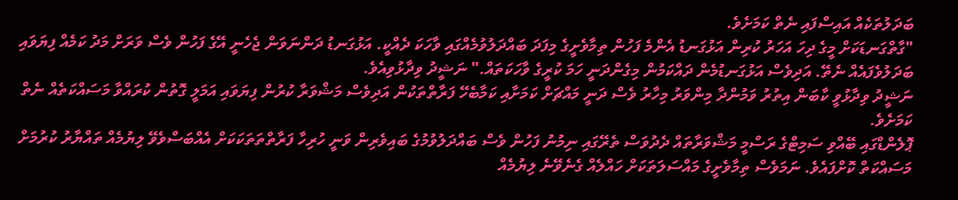ބަދަލުތަކެއް އައިސްފައި ނެތް ކަމަށެވެ.
"ގާތްގަނޑަކަށް މީގެ ދިހަ އަހަރު ކުރިން އަޅުގަނޑު އެންމެ ފަހުން ތިމާވެށީގެ މިފަދަ ބައްދަލުވުމެއްގައި ވާހަކަ ދެއްކީ. އަޅުގަނޑު ދަންނަވަން ޖެހެނީ އޭގެ ފަހުން ވެސް ވަރަށް މަދު ކަމެއް ފިޔަވައި ބަދަލުވެފައެއް ނެތޭ. އަދިވެސް އަޅުގަނޑުމެން ދައްކަމުން މިގެންދަނީ ހަމަ ކުރީގެ ވާހަކަތައް." ނަޝީދު ވިދާޅުވިއެވެ.
ނަޝީދު ވިދާޅުވީ ކާބަން އިތުރު ވަމުންދާ މިންވަރު މިހާރު ވެސް ދަނީ މައްޗަށް ކަމަށާއި ކަމާބެހޭ ފަރާތްތަކުން އަދިވެސް މަޝްވަރާ ކުރުން ފިޔަވައި އަމަލީ ގޮތުން ކުރައްވާ މަސައްކަތެއް ނެތް ކަމަށެވެ.
ޕޮލެންޑްގައި ބޭއްވި ސަމިޓްގެ ރަސްމީ މަޝްވަރާތައް ދެދުވަސް ތެރޭގައި ނިމުނު ފަހުން ވެސް ބައްދަލުވުމުގެ ބައިވެރިން ވަނީ ހުރިހާ ފަރާތްތަތަކަކަށް އެއްބަސްވެވޭ ލިޔުމެއް ތައްޔާރު ކުރުމަށް މަސައްކަތް ކޮށްފައެވެ. ނަމަވެސް ތިމާވެށީގެ މައްސަލަތަކަށް ހައްލެއް ގެނެވޭނެ ލިޔުމެއް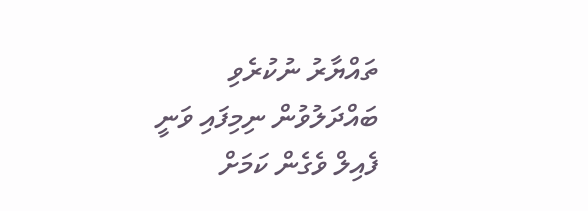ތައްޔާރު ނުކުރެވި ބައްދަލުވުން ނިމިފައި ވަނީ ފެއިލް ވެގެން ކަމަށް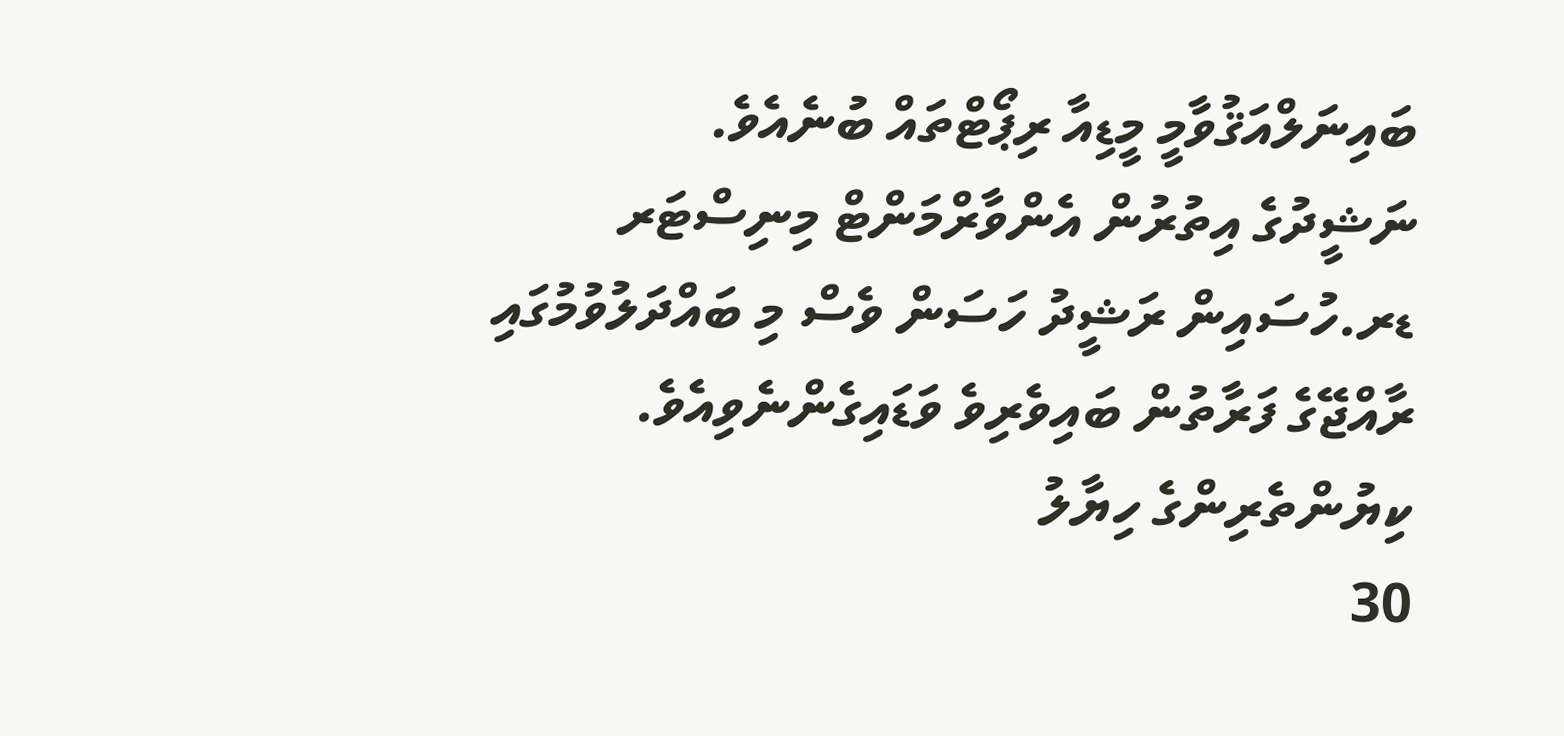ބައިނަލްއަޤުވާމީ މީޑިއާ ރިޕޯޓްތައް ބުނެއެވެ.
ނަޝީދުގެ އިތުރުން އެންވާރްމަންޓް މިނިސްޓަރ ޑރ.ހުސައިން ރަޝީދު ހަސަން ވެސް މި ބައްދަލުވުމުގައި ރާއްޖޭގެ ފަރާތުން ބައިވެރިވެ ވަޑައިގެންނެވިއެވެ.
ކިޔުންތެރިންގެ ހިޔާލު
30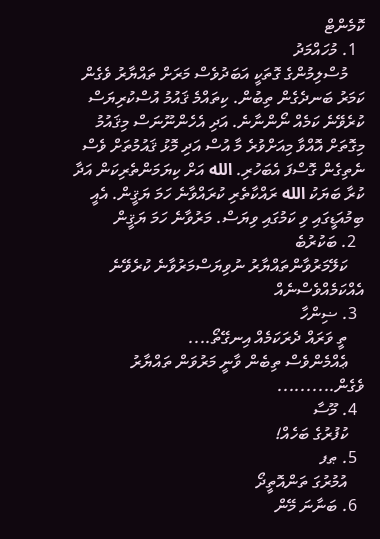ކޮމެންޓް
  1. މުހައްމަދު
    މުސްލިމުންގެ ގޮތަކީ އަބަދުވެސް މަރަށް ތައްޔާރު ވެގެން ކަމަރު ބަނދެގެން ތިބުން. ކިތައްމެ ޤައުމު އުސްކުރިޔަސް ކުރެވޭނެ ކަމެއް ނޯންނާނެ. އަދި އެހެންނޫނަސް މިޤައުމު މިގޮތަށް އޮއްވާ މިއަށްވުރެ މާ އުސް އަދި މޮޅު ޤައުމުތަށް ވެސް ނެތިގެން ގޮސްފަ އެބަހުރި. الله އަށް ކިޔަމަންތެރިކަން އަދާ ކުރާ ބަޔަކު الله ރައްކާތެރި ކުރައްވާނެ ހަމަ ޔަޤީން. އެއީ ބިމުއަޑީގައި ވި ކަމުގައި ވިޔަސް. މަރުވާނެ ހަމަ ޔަޤީން
  2. ބަކުރުބެ
    ކަލޭމަރުވާންތައްޔާރު ނުވިޔަސްމަރުވާނެ ކުރެވޭނެ އެއްކަމެއްވެސްނެއް
  3. ޟިންހާ
    ތީ ވަރައް ދެރަކަމެއް އިނގޭތޯ....
    ޢެއްމެންވެސް ތިބެން ވާނީ މަރުވަން ތައްޔާރު ވެގެން..........
  4. މޫސާ
    ކުފުރުގެ ބަހެއް!
  5. ޠފ
    އުމުރުގަ ތަންއޮތީދޯ
  6. ބަނާނަ މޭން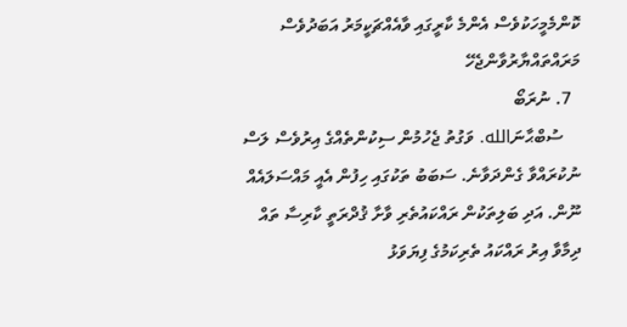ކޮންމެމީހަކުވެސް އެންމެ ކާރީގައި ވާއެއްޗަކީމަރު އަބަދުވެސް މަރައްތައްޔާރުވާންޖެހޭ
  7. ނުރަބޯ
    ސުބްޙާނަالله. ވަގުތު ޖެހުމުން ސިކުންތެއްގެ އިރުވެސް ލަސް ނުކުރައްވާ ގެންދަވާނެ. ސަބަބު ތަކުގައި ހިފުން އެއީ މައްސަލައެއް ނޫން. އަދި ބަލިތަކުން ރައްކައުތެރި ވާށާ ޤުދްރަތީ ކާރިސާ ތައް ދިމާވާ އިރު ރައްކައު ތެރިކަމުގެ ފިޔަވަޅު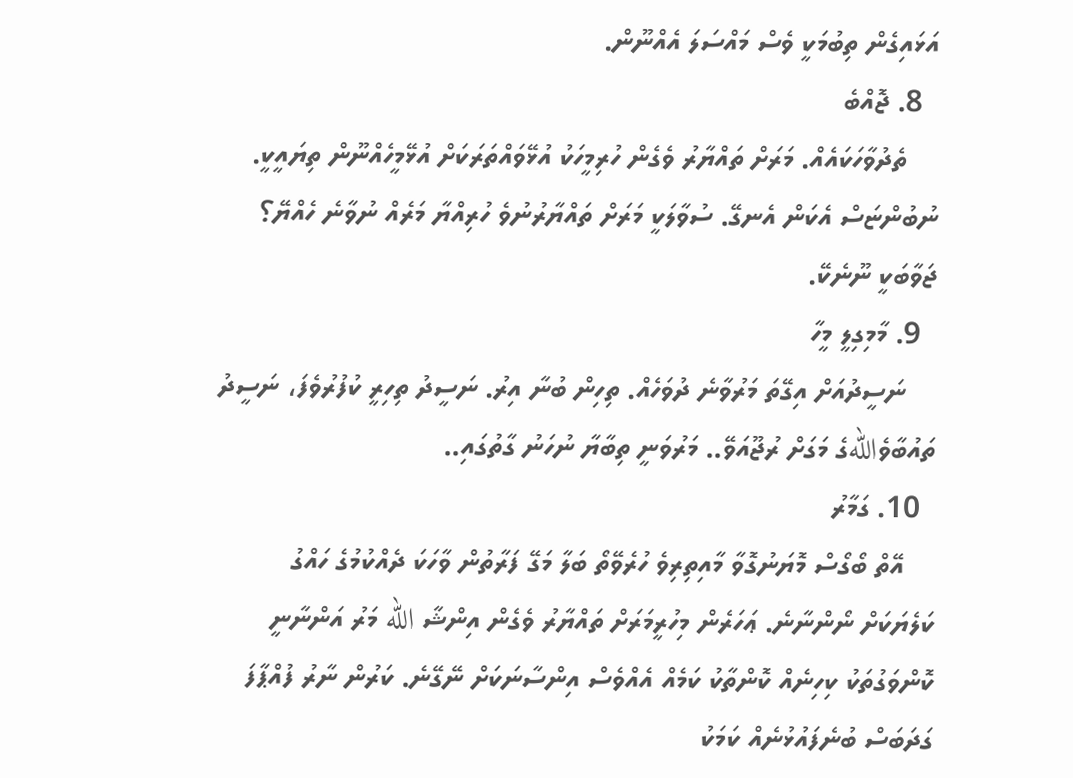އަޅައިގެން ތިބުމަކީ ވެސް މައްސަލަ އެއްނޫން.
  8. ޖޮއްބެ
    ތެދުވާހަކައެއް. މަރަށް ތައްޔާރު ވެގެން ހުރިމީހަކު އުޅޭވައްތަރަކަށް އުޅޭމީހެއްނޫން ތިޔައީކީ. ނުބުންޏަސް އެކަން އެނގޭ. ސުވާލަކީ މަރަށް ތައްޔާރުނުވެ ހުރިއްޔާ މަރެއް ނުވާނެ ހެއްޔޭ؟ ޖަވާބަކީ ނޫނެކޭ.
  9. މާމިގިލީ މީހާ
    ނަސީދުއަށް އިގޭތަ މަރުވާނެ ދުވަހެއް. ތިހިން ބުނާ އިރު. ނަސީދު ތިހިރީ ކުފުރުވެފަ، ނަސީދު ތައުބާވެاللهގެ މަގަށް ރުޖޫއަވޭ.. މަރުވަނީ ތިބާޔާ ނުހަނު ގާތުގައި..
  10. ގަމާރު
    އޭތް ބޯގޯސް މޮޔަނުގޮވާ މާއިތިރިވެ ހުރެވޭތޯ ބަލާ މަގޭ ފަރާތުން ވާހަކަ ދެއްކުމުގެ ހައްގު ކަލެޔަކަށް ނޯންނާނެ. ޢަހަރެން މިހުރީމަރަށް ތައްޔާރު ވެގެން އިންޝާ الله މަރު އަންނާނީ ކޮންވަގުތަކު ކިހިނެއް ކޮންތާކު ކަމެއް އެއްވެސް އިންސާނަކަށް ނޭގޭނެ. ކަރުން ނާރު ފުއްޕާފަ ގަދަބަސް ބުނެފައުޅުނެއް ކަމަކު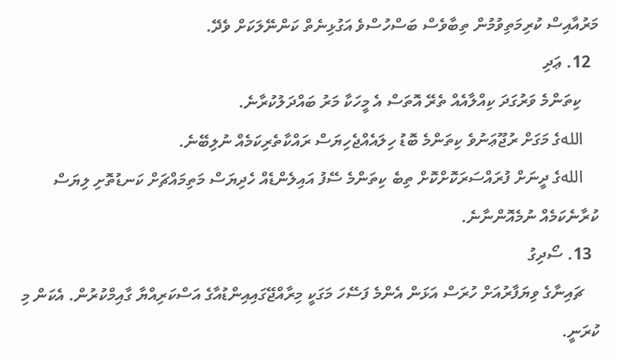މަރުއާއިސް ކުރިމަތިވުމުން ތިބާވެސް ބަސްހުސްވެ އަގުޅިނެތް ކަންނޭލަކަށް ވެދޭ.
  12. ޢަދި
    ކިތަންމެ ވަރުގަދަ ކިއްލާއެއް ތެރޭ އޮތަސް އެ މީހަކާ މަރު ބައްދަލުކުރާނެ.
    اللهގެ މަގަށް ރުޖޫޢަނުވެ ކިތަންމެ ބޮޑު ހިލައެއްޖެހިޔަސް ރައްކާތެރިކަމެއް ނުލިބޭނެ.
    اللهގެ ދީނަށް ފުރައްސަރަކޮށްކޮށް ތިބެ ކިތަންމެ ސޭފު އައިލެންޑެއް ހެދިޔަސް މަތިމައްޗަށް ކަނޑުތޮށި ލިޔަސް ކުރާނެކަމެއް ނުމެއޮންނާނެ.
  13. ސޯދިގު
    ޗައިނާގެ ވިޔަފާރުއަށް ހުރަސް އަޅަން އެންމެ ފަސޭހަ މަގަކީ މިރާއްޖޭގައިއިންޑުއާގެ އަސްކަރިއްޔާ ގާއިމްކުރުން. އެކަން މި ކުރަނީ.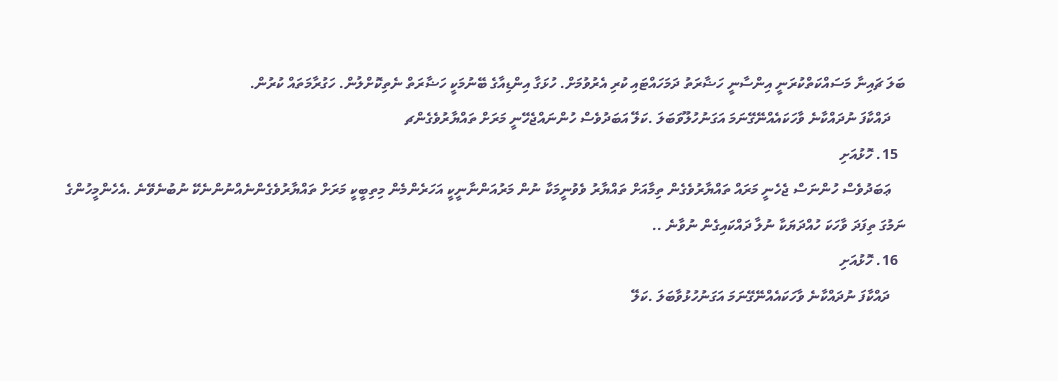ބަލަ ޗައިނާ މަސައްކަތްކުރަނީ އިންސާނީ ހަޟާރަތު ދަމަހައްޓައި ކުރި އެރުވުމަށް. ހުޅަގާ އިންޑިއާގެ ބޭނުމަކީ ހަޟާރަތް ނެތިކޮށްލުން. ހަގުރާމަތައް ކުރުން.
    ދައްކާފަ ނުދައްކާނެ ވާހަކައެއްނޭގޭނަމަ އަގަނުހުލޫވަބަލަ .ކަލޭ އަބަދުވެސް ހުންނައްޖެހޭނީ މަރަށް ތައްޔާރުވެގެންޗ
  15. ހޮޅުއަށި
    ޢަބަދުވެސް ހުންނަސް ޖެހެނީ މަރައް ތައްޔާރުވެގެން ތިމާއަށް ތައްޔާރު ވެވުނީމަކާ ނުން މަރުއަންނާނީކީ އަހަރެންމެން މިތިބީކީ މަރަށް ތައްޔާރުވެގެންނެއްނުންނެކޭ ނުބުނެވޭނެ .އެހެންމީހުންގެ ނަމުގަ ތިފަދަ ވާހަކަ ހުއްދަޔަކާ ނުލާ ދައްކައިގެން ނުވާނެ ..
  16. ހޮޅުއަށި
    ދައްކާފަ ނުދައްކާނެ ވާހަކައެއްނޭގޭނަމަ އަގަނުހުޅުވާބަލަ .ކަލޭ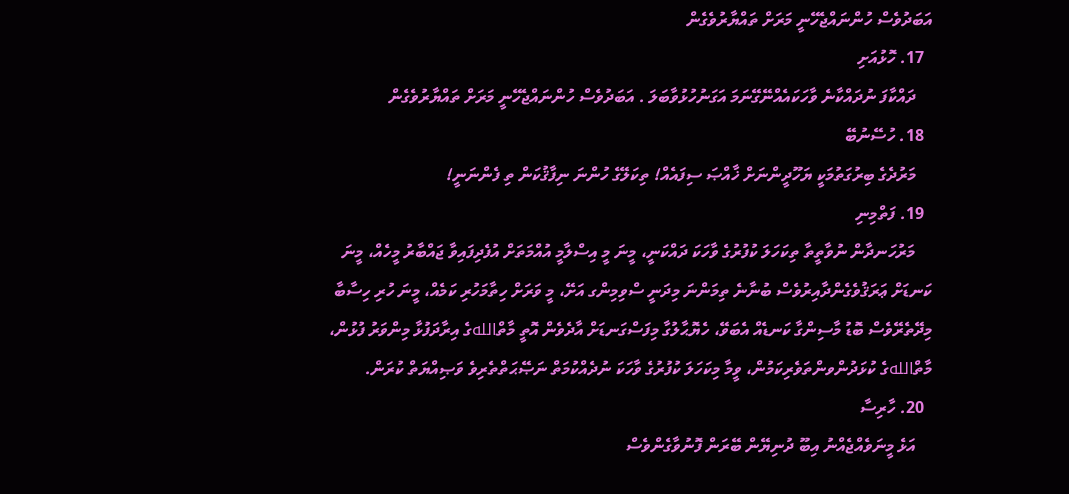އަބަދުވެސް ހުންނައްޖެހޭނީ މަރަށް ތައްޔާރުވެގެން
  17. ހޮޅުއަށި
    ދައްކާފަ ނުދައްކާނެ ވާހަކައެއްނޭގޭނަމަ އަގަނުހުޅުވާބަލަ . އަބަދުވެސް ހުންނައްޖެހޭނީ މަރަށް ތައްޔާރުވެގެން
  18. ހުސޭނުބޭ
    މަރުދެގެ ބިރުގަތުމަކީ ޔަހޫދީންނަށް ޚާއްޞަ ސިފައެއް! ތިކަލޭގެ ހުންނަ ނިފާޤުކަން ތި ފެންނަނީ!
  19. ފަތްމިނި
    މަރުހަނދާން ނުވާތީތާ ތިކަހަލަ ކުފުރުގެ ވާހަކަ ދައްކަނީ، މީނަ މީ އިސްލާމީ އުއްމަތަށް އުފެދިފައިވާ ޖައްބާރު މީހެއް، މީނަ ކަނޑަށް ޢަރަޤުވެގެންދާއިރުވެސް ބުނާނެ ތިމަންނަ މިދަނީ ސްވިމިންގ އަށޭ، މީ ވަރަށް ހިތާމަހުރި ކަމެއް، މީނަ ހުރި ހިސާބާ މިދޭތެރޭވެސް ބޮޑު މާސިންގާ ކަނޑެއް އެބަވޭ، ހެޔޮޙާލުގާ މިފަސްގަނޑަށް އާދެވެން އޮތީ މާތްاللهގެ އިރާދަފުޅާ މިންވަރު ފުޅުން، މާތްاللهގެ ކުޅަދުންވންތަވެރިކަމުން، ވީމާ މިކަހަލަ ކުފުރުގެ ވާހަކަ ނުދެއްކުމަތް ނަޞޭޙަތްތެރިވެ ވަޞިއްޔަތް ކުރަން.
  20. ހާރިސާ
    އަޅެ މީނަވެއްޖެއްނު އިބޫ ދުނިޔޭން ބޭރަން ފޮނުވާގެންވެސް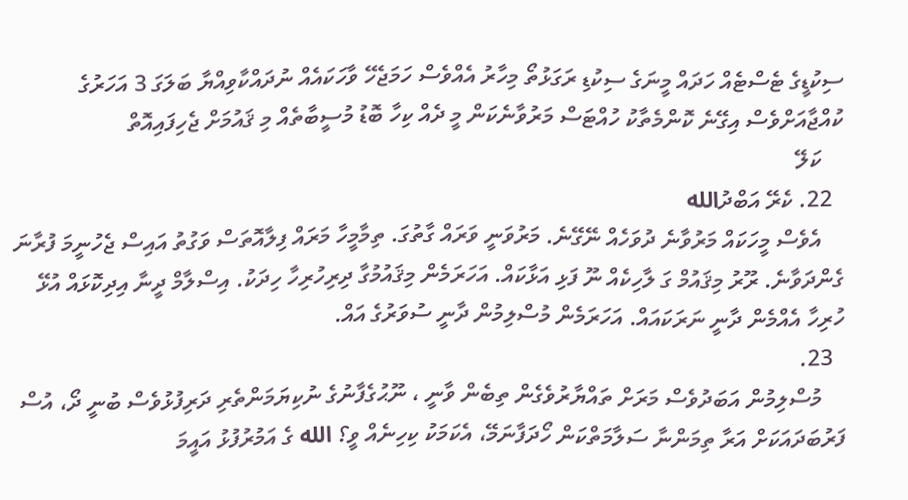ސިކުޑީގެ ޓެސްޓެއް ހަދައް މީނަގެ ސިކުޑި ރަގަޅުތޯ މިހާރު އެއްވެސް ހަމަޖެހޭ ވާހަކައެއް ނުދައްކާވިއްޔާ ބަލަގަ 3 އަހަރުގެ ކުއްޖާއަށްވެސް އިގޭނެ ކޮންމެތާކު ހުއްޓަސް މަރުވާނެކަން މީ ދެއް ކިހާ ބޮޑު މުސީބާތެއް މި ޤައުމަށް ޖެހިފައިއޮތް
    ކަލޭ
  22. ކެރޭ އަބްދުالله
    އެވެސް މީހަކައް މަރުވާނެ ދުވަހެއް ނޭގޭނެ. މަރުވަނީ ވަރައް ގާތުގަ. ތިމާމީހާ މަރައް ފިލާއޮތަސް ވަގުތު އައިސް ޖެހުނީމަ ފުރާނަ ގެންދަވާނެ. ރޫރު މިޤައުމް ގަ ލާހިކެއް ނޫ ފަޅި އަޅާކައް. އަހަރަމެން މިޤައުމުގާ ދިރިހުރިހާ ހިދަކު. އިސްލާމް ދީނާ އިދިކޮޅައް އުޅޭ ހުރިހާ އެއްމެން ދާނީ ނަރަކައައް. އަހަރަމެން މުސްލިމުން ދާނީ ސުވަރުގެ އައް.
  23.
    މުސްލިމުން އަބަދުވެސް މަރަށް ތައްޔާރުވެގެން ތިބެން ވާނީ ، ނޫޙުގެފާނުގެ ނުކިޔަމަންތެރި ދަރިފުޅުވެސް ބުނީ ދޯ، އުސް ފަރުބަދައަކަށް އަރާ ތިމަންނާ ސަލާމަތްކަން ހޯދަފާނަމޭ، އެކަމަކު ކިހިނެއް ވީ؟ الله ގެ އަމުރުފުޅު އައީމަ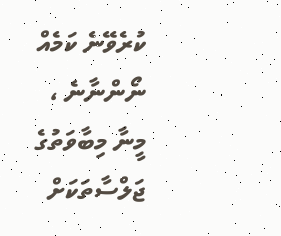ކުރެވޭނެ ކަމެއް ނޯންނާނެ ، މީނާ މިބާވަތުގެ ޖަލްސާތަކަށް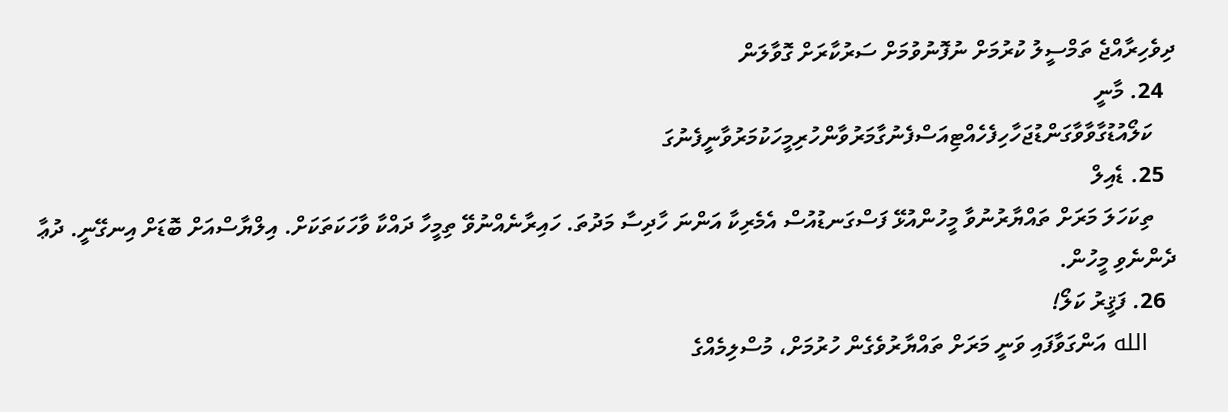ދިވެހިރާއްޖެ ތަމްސީލު ކުރުމަށް ނުފޮނުވުމަށް ސަރުކާރަށް ގޮވާލަން
  24. މާނީ
    ކަލޯއުޑުގާވާވާގަންޑުޖަހާހިފެހެއްޓިއަސްފެނުގާމަރުވާންހުރިމީހަކުމަރުވާނީފެނުގަ
  25. ޑެއިލް
    ތިކަހަލަ މަރަށް ތައްޔާރުނުވާ މީހުންއުޅޭ ފަސްގަނޑުއުސް އެމެރިކާ އަންނަ ހާދިސާ މަދުތަ. ހައިރާނެއްނުވޭ ތިމީހާ ދައްކާ ވާހަކަތަކަށް. އިލްޔާސްއަށް ބޮޑަށް އިނގޭނީ. ދުޢާ ދެންނެވި މީހުން.
  26. ފަޤީރު ކަލޯ!
    الله އަންގަވާފައި ވަނީ މަރަށް ތައްޔާރުވެގެން ހުރުމަށް، މުސްލިމެއްގެ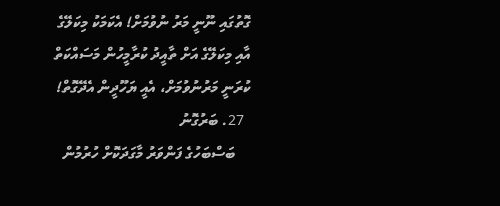ގޮތުގައި ނޫނީ މަރު ނުވުމަށް! އެކަމަކު މިކަލޭގެ އާއި މިކަލޭގެ އަށް ތާއީދު ކުރާމީހުން މަސައްކަތް ކުރަނީ މަރުނުވުމަށް، އެއީ ޔަހޫދީން އެދޭގޮތް!
  27. ބަރުގޮނު
    ބަސްބަހުގެ ފަންވަރު މާގަދަކޮށް ހުރުމުން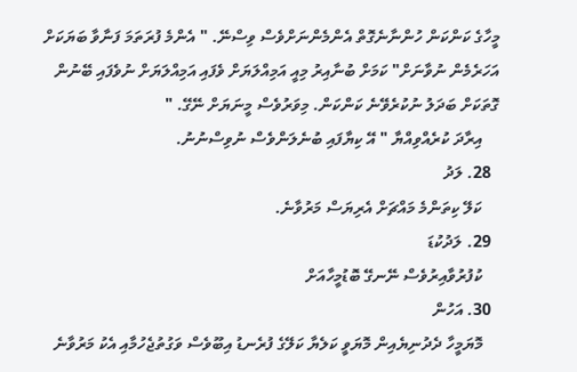މީހާގެ ކަންކަން ހުންނާނެގޮތް އެންމެންނަށްވެސް ވިސްނޭ. " އެންމެ ފުރަތަމަ ފަނާވާ ބަޔަކަށް އަހަރެމެން ނުވާނަށް" ކަމަށް ބުނާއިރު މިއީ އަމިއްލަޔަށް ވެފައި އަމިއްލަޔަށް ނުވެފައި ބޭނުން ގޮތަކަށް ބަދަލު ނުކުރެވޭނެ ކަންކަން. މިވަރުވެސް މީނަޔަށް ނޭގޭ. "
    އިރާދަ ކުރެއްވިއްޔާ " އޭ ކިޔާފައި ބުނެލަންވެސް ނުވިސްނުނު.
  28. ލަދު
    ކަލޭ ކިތަންމެ މައްޗަށް އެރިޔަސް މަރުވާނެ.
  29. ލަދުކުޑަ
    ކުފުރުވާއިރުވެސް ނޭނގޭ ބޮޑުމީހާއަށް
  30. އަހުން
    މޮޔަމީހާ ދެދުނިޔެއިން މޮޔަވީ ކަލެޔާ ކަލޭގެ ފުރެނޑު އިބޫވެސް ވަގުތުޖެހުމާއި އެކު މަރުވާނެ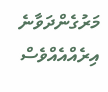މަރުގެންދަވާނެ އިރެއްއެއްވެސް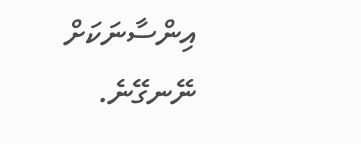އިންސާނަކަށް ނޭނގޭނެ.